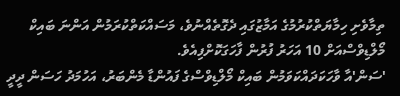ތިމާވެށި ހިމާޔަތްކުރުމުގެ އަމާޒުގައި ދެގޮތެއްނުވެ، މަސައްކަތްކުރަމުން އަންނަ ބައިކް މޯލްޑިވްސްއަށް 10 އަހަރު ފުރުން ފާހަގަކޮށްފިއެވެ.
'ސަން'އާ ވާހަކަދައްކަވަމުން ބައިކް މޯލްޑިވްސްގެ ފައުންޑާ މެންބަރު، އަހުމަދު ހަސަން ދީދީ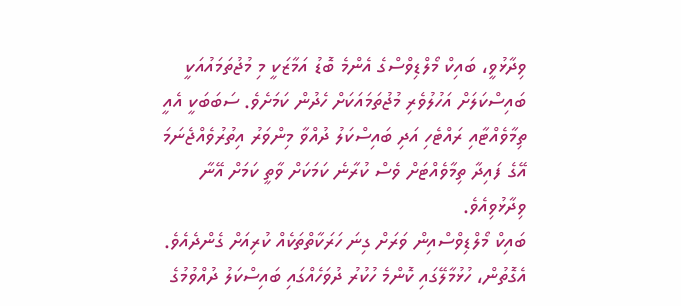ވިދާޅުވީ، ބައިކް މޯލްޑިވްސްގެ އެންމެ ބޮޑު އަމާޒަކީ މި މުޖުތަމައުއަކީ ބައިސްކަލަށް އަހުލުވެރި މުޖުތަމައަކަށް ހެދުން ކަމަށެވެ. ސަބަބަކީ އެއީ ތިމާވެއްޓާއި ރައްޓެހި އަދި ބައިސްކަލު ދުއްވާ މިންވަރު އިތުރުވެއްޖެނަމަ އޭގެ ފައިދާ ތިމާވެއްޓަށް ވެސް ކުރާނެ ކަމަކަށް ވާތީ ކަމަށް އޭނާ ވިދާޅުވިއެވެ.
ބައިކް މޯލްޑިވްސްއިން ވަރަށް ގިނަ ހަރަކާތްތަކެއް ކުރިއަށް ގެންދެއެވެ.
އެގޮތުން، ހުޅުމާލޭގައި ކޮންމެ ހުކުރު ދުވަހެއްގައި ބައިސްކަލު ދުއްވުމުގެ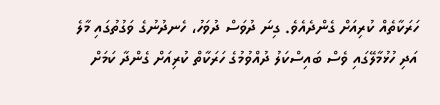ހަރަކާތެއް ކުރިއަށް ގެންދެއެވެ. ގިނަ ދުވަސް ދުވަހު، ހެނދުނުގެ ވަގުތުގައި މާލެ އަދި ހުޅުމާލޭގައި ވެސް ބައިސްކަލު ދުއްވުމުގެ ހަރަކާތް ކުރިއަށް ގެންދާ ކަމަށް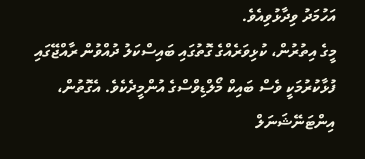އަހުމަދު ވިދާޅުވިއެވެ.
މީގެ އިތުރުން، ކުޅިވަރެއްގެ ގޮތުގައި ބައިސްކަލު ދުއްވުން ރާއްޖޭގައި ފުޅާކުރުމަކީ ވެސް ބައިކް މޯލްޑިވްސްގެ އުންމީދެކެވެ. އެގޮތުން، އިންޓަނޭޝަނަލް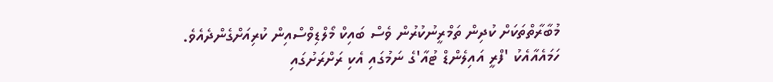މުބާރާތްތަކަށް ކުދިން ތަމްރީނުކުރުން ވެސް ބައިކް މޯލްޑިވްސްއިން ކުރިއަށްގެންދެއެވެ.
ހަމައެއާއެކު 'ފްރީ އައިލެންޑް ޓުއާ'ގެ ނަމުގައި އެކި ރަށްރަށުގައި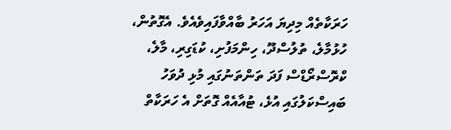ހަރަކާތެއް މިދިޔަ އަހަރު ބާއްވާފައިވެއެވެ. އެގޮތުން، ހުޅުމާލެ، ތުލުސްދޫ، ހިންމަފުށި، ކުޑަގިރި، މާލެ، ކްރޮސްރޯޑްސް ފަދަ ތަންތަނުގައި މުޅި ދުވަހު ބައިސްކަލުގައި އުޅެ، ޓުއާއެއް ގޮތަށް އެ ހަރަކާތް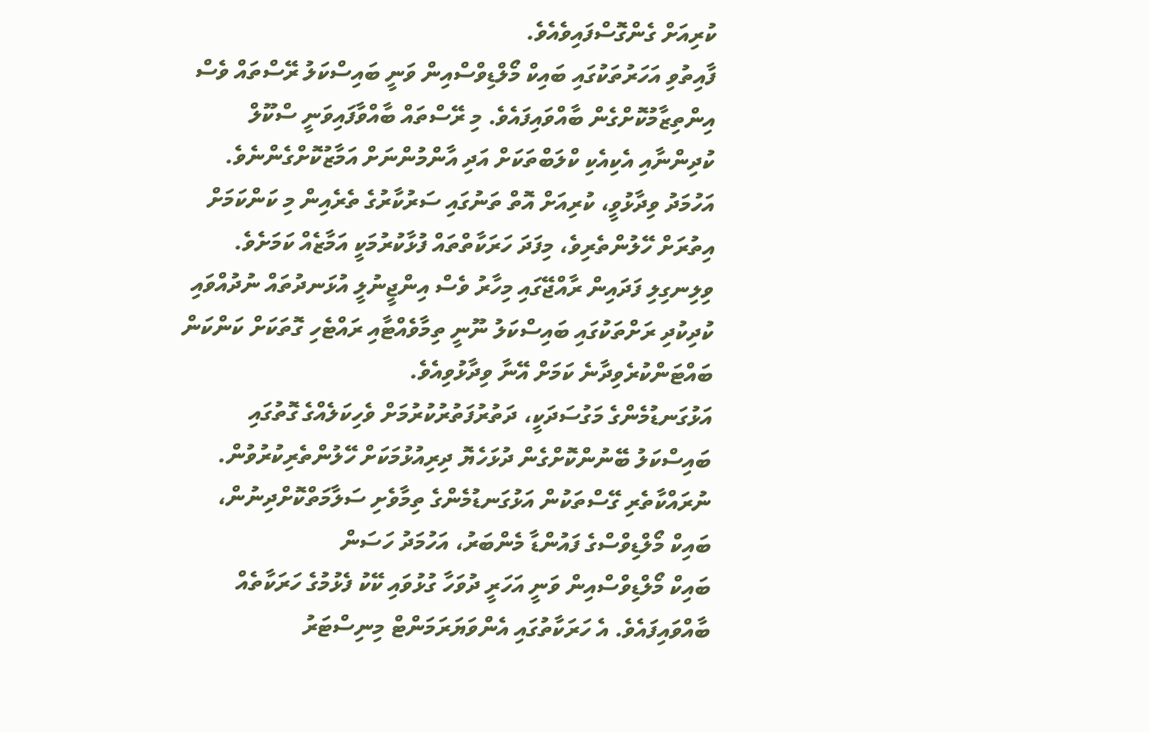ކުރިއަށް ގެންގޮސްފައިވެއެވެ.
ފާއިތުވި އަހަރުތަކުގައި ބައިކް މޯލްޑިވްސްއިން ވަނީ ބައިސްކަލު ރޭސްތައް ވެސް އިންތިޒާމުކޮށްގެން ބާއްވައިފައެވެ. މި ރޭސްތައް ބާއްވާފައިވަނީ ސްކޫލް ކުދިންނާއި އެކިއެކި ކްލަބްތަކަށް އަދި އާންމުންނަށް އަމާޒުކޮށްގެންނެވެ.
އަހުމަދު ވިދާޅުވީ، ކުރިއަށް އޮތް ތަނުގައި ސަރުކާރުގެ ތެރެއިން މި ކަންކަމަށް އިތުރަށް ހޭލުންތެރިވެ، މިފަދަ ހަރަކާތްތައް ފުޅާކުރުމަކީ އަމާޒެއް ކަމަށެވެ. ވިލިނގިލި ފަދައިން ރާއްޖޭގައި މިހާރު ވެސް އިންޖީނުލީ އުޅަނދުތައް ނުދުއްވައި ކުދިކުދި ރަށްތަކުގައި ބައިސްކަލު ނޫނީ ތިމާވެއްޓާއި ރައްޓެހި ގޮތަކަށް ކަންކަން ބައްޓަންކުރެވިދާނެ ކަމަށް އޭނާ ވިދާޅުވިއެވެ.
އަޅުގަނޑުމެންގެ މަގުސަދަކީ، ދަތުރުފަތުރުކުރުމަށް ވެހިކަލެއްގެ ގޮތުގައި ބައިސްކަލު ބޭނުންކޮށްގެން ދުޅަހެޔޮ ދިރިއުޅުމަކަށް ހޭލުންތެރިކުރުވުން. ނުރައްކާތެރި ގޭސްތަކުން އަޅުގަނޑުމެންގެ ތިމާވެށި ސަލާމަތްކޮށްދިނުން، ބައިކް މޯލްޑިވްސްގެ ފައުންޑާ މެންބަރު، އަހުމަދު ހަސަން
ބައިކް މޯލްޑިވްސްއިން ވަނީ އަހަރީ ދުވަހާ ގުޅުވައި ކޭކު ފެޅުމުގެ ހަރަކާތެއް ބާއްވައިފައެވެ. އެ ހަރަކާތުގައި އެންވަޔަރަމަންޓް މިނިސްޓަރު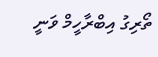ތޯރިގު އިބްރާހީމް ވަނީ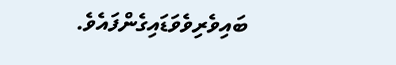ބައިވެރިވެވަޑައިގެންފައެވެ.